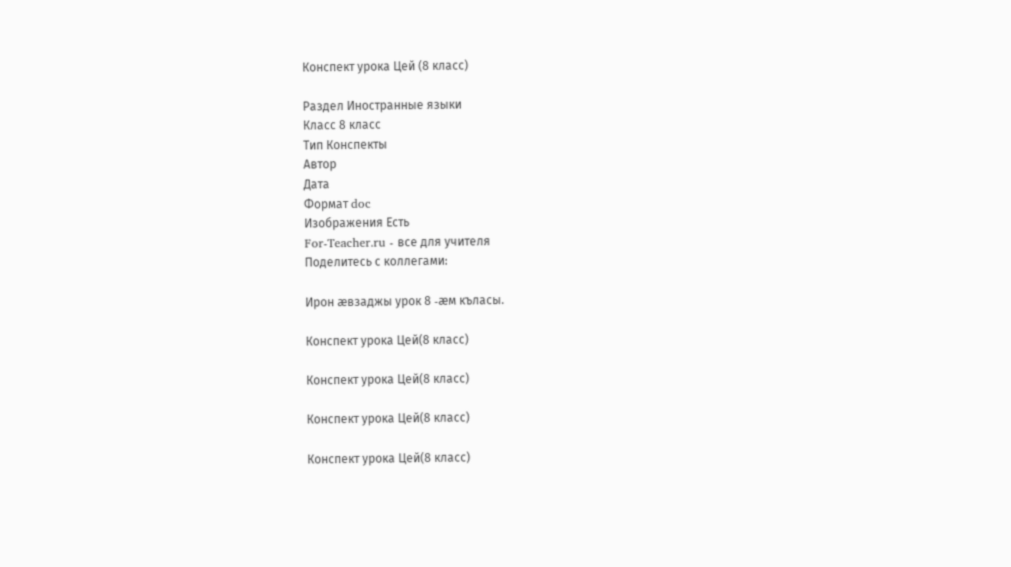Конспект урока Цей (8 класс)

Раздел Иностранные языки
Класс 8 класс
Тип Конспекты
Автор
Дата
Формат doc
Изображения Есть
For-Teacher.ru - все для учителя
Поделитесь с коллегами:

Ирон æвзаджы урок 8 -æм къласы.

Конспект урока Цей(8 класс)

Конспект урока Цей(8 класс)

Конспект урока Цей(8 класс)

Конспект урока Цей(8 класс)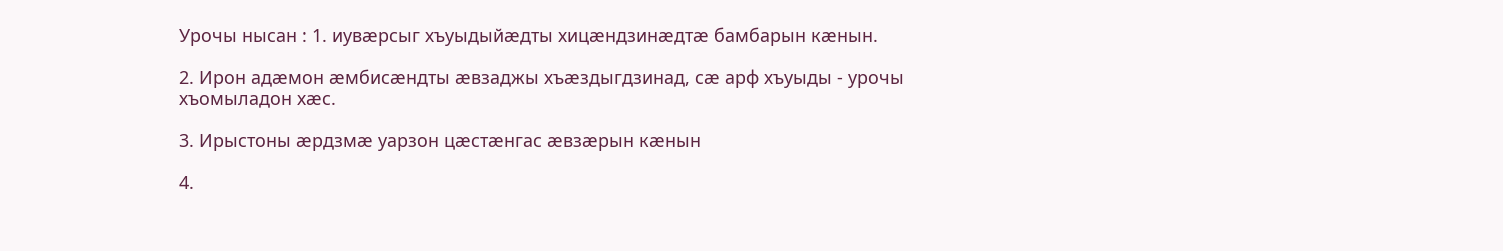Урочы нысан : 1. иувæрсыг хъуыдыйæдты хицæндзинæдтæ бамбарын кæнын.

2. Ирон адæмон æмбисæндты æвзаджы хъæздыгдзинад, сæ арф хъуыды - урочы хъомыладон хæс.

3. Ирыстоны æрдзмæ уарзон цæстæнгас æвзæрын кæнын

4.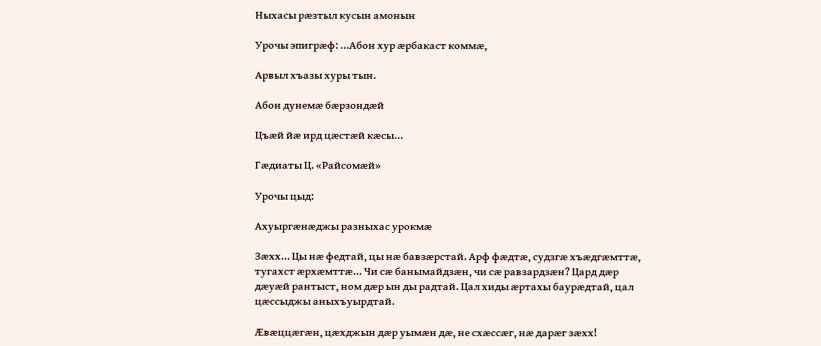Ныхасы рæзтыл кусын амонын

Урочы эпигрæф: …Абон хур æрбакаст коммæ,

Арвыл хъазы хуры тын.

Абон дунемæ бæрзондæй

Цъæй йæ ирд цæстæй кæсы…

Гæдиаты Ц. «Райсомæй»

Урочы цыд:

Ахуыргæнæджы разныхас урокмæ

Зæхх… Цы нæ федтай, цы нæ бавзæрстай. Арф фæдтæ, судзгæ хъæдгæмттæ, тугахст æрхæмттæ… Чи сæ банымайдзæн, чи сæ равзардзæн? Цард дæр дæуæй рантыст, ном дæр ын ды радтай. Цал хиды æртахы баурæдтай, цал цæссыджы аныхъуырдтай.

Æвæццæгæн, цæхджын дæр уымæн дæ, не схæссæг, нæ дарæг зæхх!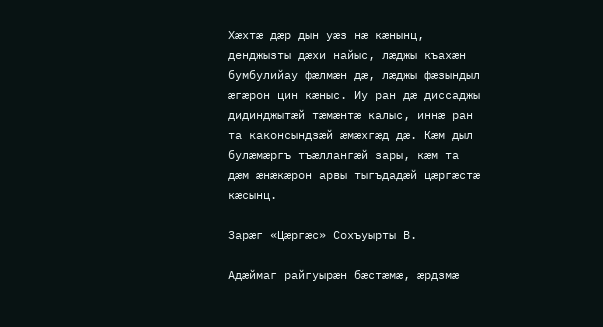Хæхтæ дæр дын уæз нæ кæнынц, денджызты дæхи найыс, лæджы къахæн бумбулийау фæлмæн дæ, лæджы фæзындыл æгæрон цин кæныс. Иу ран дæ диссаджы дидинджытæй тæмæнтæ калыс, иннæ ран та каконсындзæй æмæхгæд дæ. Кæм дыл булæмæргъ тъæллангæй зары, кæм та дæм æнæкæрон арвы тыгъдадæй цæргæстæ кæсынц.

Зарæг «Цæргæс» Сохъуырты В.

Адæймаг райгуырæн бæстæмæ, æрдзмæ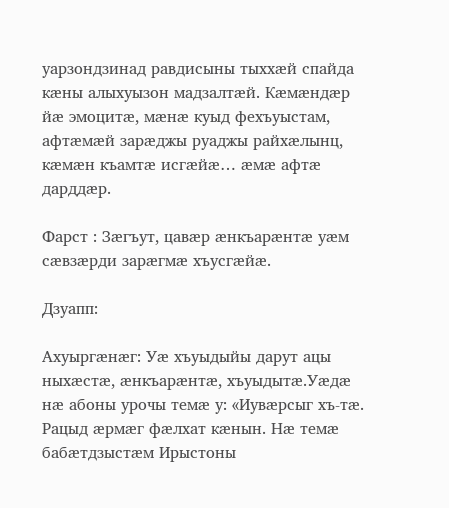уарзондзинад равдисыны тыххæй спайда кæны алыхуызон мадзалтæй. Кæмæндæр йæ эмоцитæ, мæнæ куыд фехъуыстам, афтæмæй зарæджы руаджы райхæлынц, кæмæн къамтæ исгæйæ… æмæ афтæ дарддæр.

Фарст : Зæгъут, цавæр æнкъарæнтæ уæм сæвзæрди зарæгмæ хъусгæйæ.

Дзуапп:

Ахуыргæнæг: Уæ хъуыдыйы дарут ацы ныхæстæ, æнкъарæнтæ, хъуыдытæ.Уæдæ нæ абоны урочы темæ у: «Иувæрсыг хъ-тæ. Рацыд æрмæг фæлхат кæнын. Нæ темæ бабæтдзыстæм Ирыстоны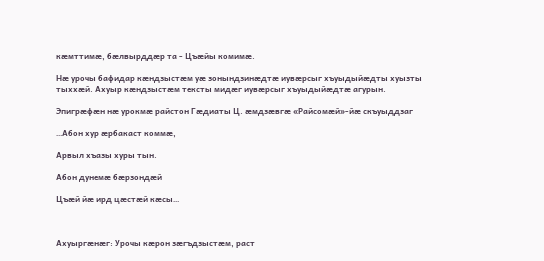кæмттимæ, бæлвырддæр та - Цъæйы комимæ.

Нæ урочы бафидар кæндзыстæм уæ зонындзинæдтæ иувæрсыг хъуыдыйæдты хуызты тыххæй. Ахуыр кæндзыстæм тексты мидæг иувæрсыг хъуыдыйæдтæ агурын.

Эпигрæфæн нæ урокмæ райстон Гæдиаты Ц. æмдзæвгæ «Райсомæй»-йæ скъуыддзаг

…Абон хур æрбакаст коммæ,

Арвыл хъазы хуры тын.

Абон дунемæ бæрзондæй

Цъæй йæ ирд цæстæй кæсы…



Ахуыргæнæг: Урочы кæрон зæгъдзыстæм, раст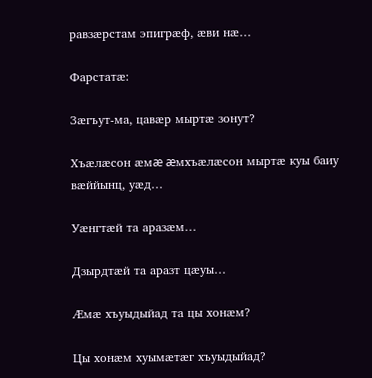равзæрстам эпигрæф, æви нæ…

Фарстатæ:

Зæгъут-ма, цавæр мыртæ зонут?

Хъæлæсон æмæ æмхъæлæсон мыртæ куы баиу вæййынц, уæд…

Уæнгтæй та аразæм…

Дзырдтæй та аразт цæуы…

Æмæ хъуыдыйад та цы хонæм?

Цы хонæм хуымæтæг хъуыдыйад?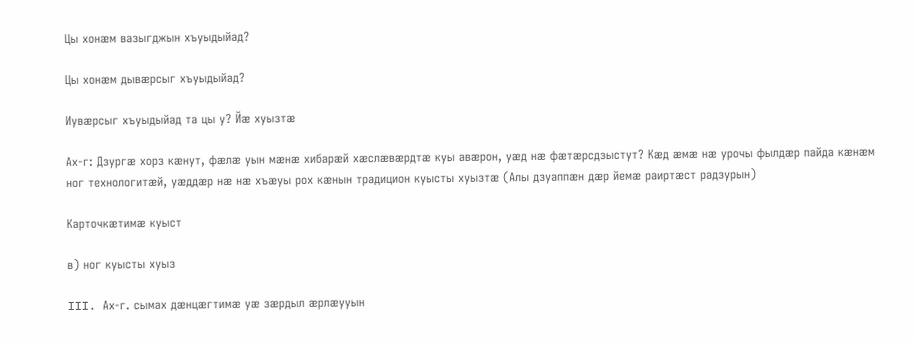Цы хонæм вазыгджын хъуыдыйад?

Цы хонæм дывæрсыг хъуыдыйад?

Иувæрсыг хъуыдыйад та цы у? Йæ хуызтæ

Ах-г: Дзургæ хорз кæнут, фæлæ уын мæнæ хибарæй хæслæвæрдтæ куы авæрон, уæд нæ фæтæрсдзыстут? Кæд æмæ нæ урочы фылдæр пайда кæнæм ног технологитæй, уæддæр нæ нæ хъæуы рох кæнын традицион куысты хуызтæ (Алы дзуаппæн дæр йемæ раиртæст радзурын)

Карточкæтимæ куыст

в) ног куысты хуыз

III. Ах-г. сымах дæнцæгтимæ уæ зæрдыл æрлæууын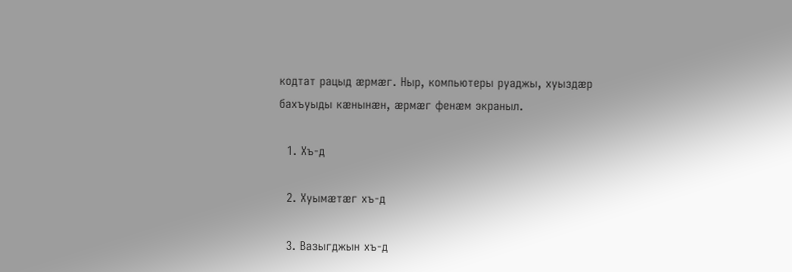кодтат рацыд æрмæг. Ныр, компьютеры руаджы, хуыздæр бахъуыды кæнынæн, æрмæг фенæм экраныл.

  1. Хъ-д

  2. Хуымæтæг хъ-д

  3. Вазыгджын хъ-д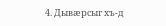4. Дывæрсыг хъ-д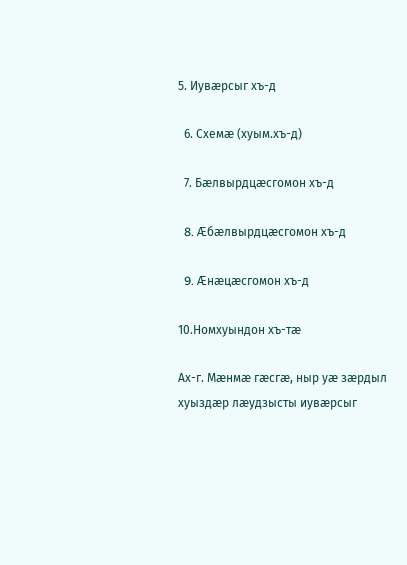5. Иувæрсыг хъ-д

  6. Схемæ (хуым.хъ-д)

  7. Бæлвырдцæсгомон хъ-д

  8. Æбæлвырдцæсгомон хъ-д

  9. Æнæцæсгомон хъ-д

10.Номхуындон хъ-тæ

Ах-г. Мæнмæ гæсгæ, ныр уæ зæрдыл хуыздæр лæудзысты иувæрсыг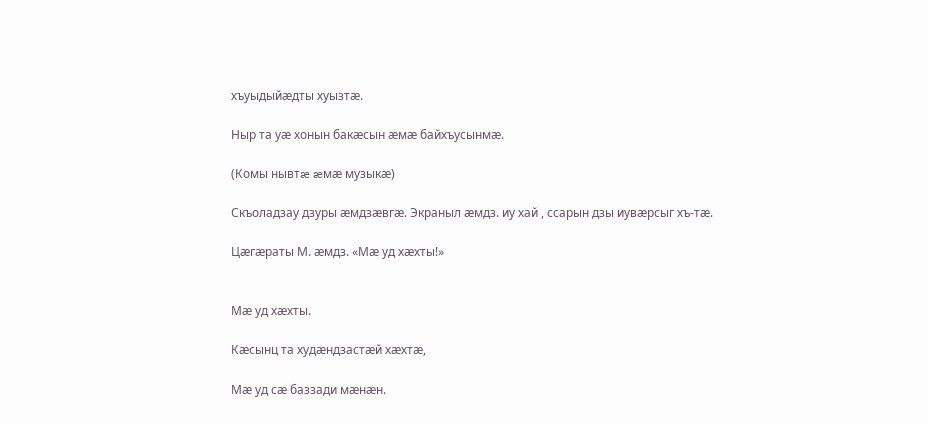хъуыдыйæдты хуызтæ.

Ныр та уæ хонын бакæсын æмæ байхъусынмæ.

(Комы нывтæ æмæ музыкæ)

Скъоладзау дзуры æмдзæвгæ. Экраныл æмдз. иу хай , ссарын дзы иувæрсыг хъ-тæ.

Цæгæраты М. æмдз. «Мæ уд хæхты!»


Мæ уд хæхты.

Кæсынц та худæндзастæй хæхтæ,

Мæ уд сæ баззади мæнæн.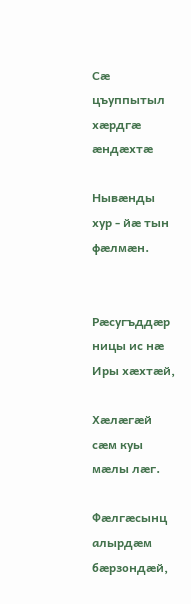Сæ цъуппытыл хæрдгæ æндæхтæ

Нывæнды хур - йæ тын фæлмæн.


Рæсугъддæр ницы ис нæ Иры хæхтæй,

Хæлæгæй сæм куы мæлы лæг.

Фæлгæсынц алырдæм бæрзондæй,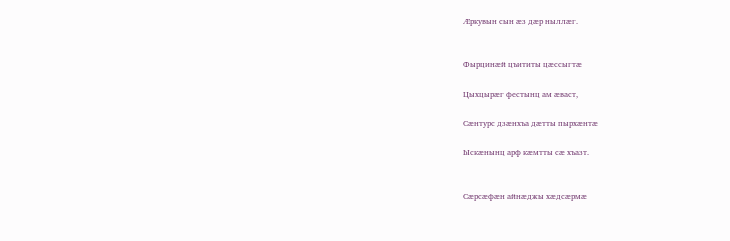Æркувын сын æз дæр ныллæг.


Фырцинæй цъититы цæссыгтæ

Цыхцырæг фестынц ам æваст,

Сæнтурс дзæнхъа дæтты пырхæнтæ

Ыскæнынц арф кæмтты сæ хъазт.


Сæрсæфæн айнæджы хæдсæрмæ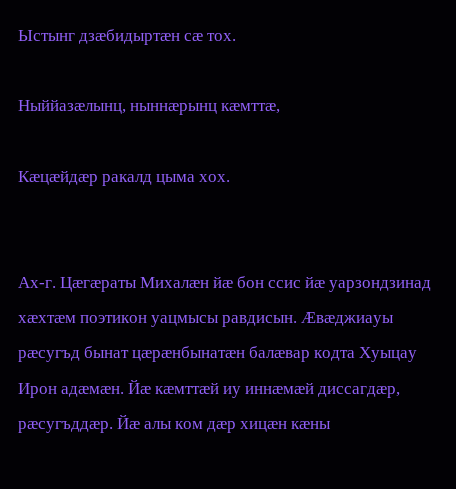Ыстынг дзæбидыртæн сæ тох.

Ныййазæлынц, ныннæрынц кæмттæ,

Кæцæйдæр ракалд цыма хох.


Ах-г. Цæгæраты Михалæн йæ бон ссис йæ уарзондзинад хæхтæм поэтикон уацмысы равдисын. Æвæджиауы рæсугъд бынат цæрæнбынатæн балæвар кодта Хуыцау Ирон адæмæн. Йæ кæмттæй иу иннæмæй диссагдæр, рæсугъддæр. Йæ алы ком дæр хицæн кæны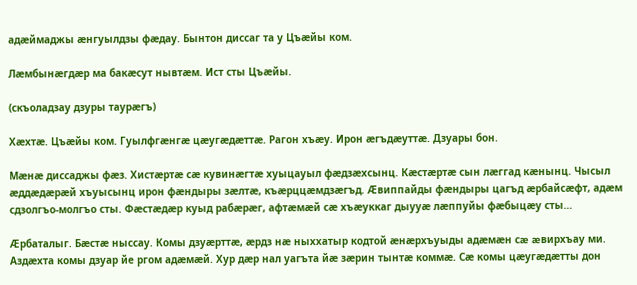адæймаджы æнгуылдзы фæдау. Бынтон диссаг та у Цъæйы ком.

Лæмбынæгдæр ма бакæсут нывтæм. Ист сты Цъæйы.

(скъоладзау дзуры таурæгъ)

Хæхтæ. Цъæйы ком. Гуылфгæнгæ цæугæдæттæ. Рагон хъæу. Ирон æгъдæуттæ. Дзуары бон.

Мæнæ диссаджы фæз. Хистæртæ сæ кувинæгтæ хуыцауыл фæдзæхсынц. Кæстæртæ сын лæггад кæнынц. Чысыл æддæдæрæй хъуысынц ирон фæндыры зæлтæ, къæрццæмдзæгъд. Æвиппайды фæндыры цагъд æрбайсæфт, адæм сдзолгъо-молгъо сты. Фæстæдæр куыд рабæрæг, афтæмæй сæ хъæуккаг дыууæ лæппуйы фæбыцæу сты…

Æрбаталыг. Бæстæ ныссау. Комы дзуæрттæ, æрдз нæ ныххатыр кодтой æнæрхъуыды адæмæн сæ æвирхъау ми. Аздæхта комы дзуар йе ргом адæмæй. Хур дæр нал уагъта йæ зæрин тынтæ коммæ. Сæ комы цæугæдæтты дон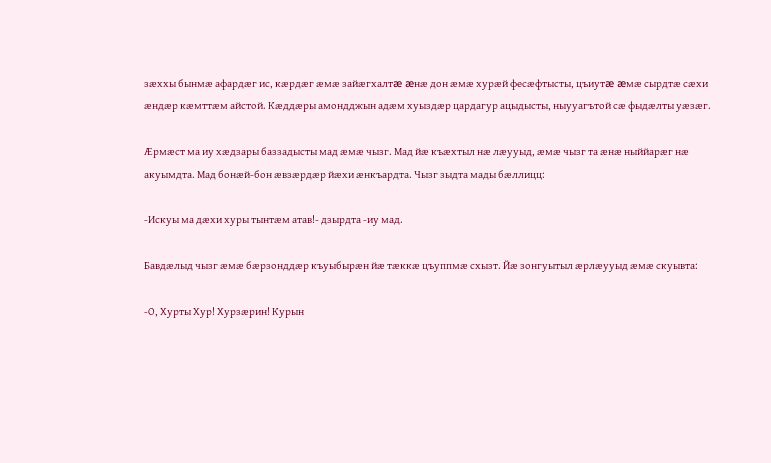зæххы бынмæ афардæг ис, кæрдæг æмæ зайæгхалтæ æнæ дон æмæ хурæй фесæфтысты, цъиутæ æмæ сырдтæ сæхи æндæр кæмттæм айстой. Кæддæры амондджын адæм хуыздæр цардагур ацыдысты, ныууагътой сæ фыдæлты уæзæг.

Æрмæст ма иу хæдзары баззадысты мад æмæ чызг. Мад йæ къæхтыл нæ лæууыд, æмæ чызг та æнæ ныййарæг нæ акуымдта. Мад бонæй-бон æвзæрдæр йæхи æнкъардта. Чызг зыдта мады бæллицц:

-Искуы ма дæхи хуры тынтæм атав!- дзырдта -иу мад.

Бавдæлыд чызг æмæ бæрзонддæр къуыбырæн йæ тæккæ цъуппмæ схызт. Йæ зонгуытыл æрлæууыд æмæ скуывта:

-О, Хурты Хур! Хурзæрин! Курын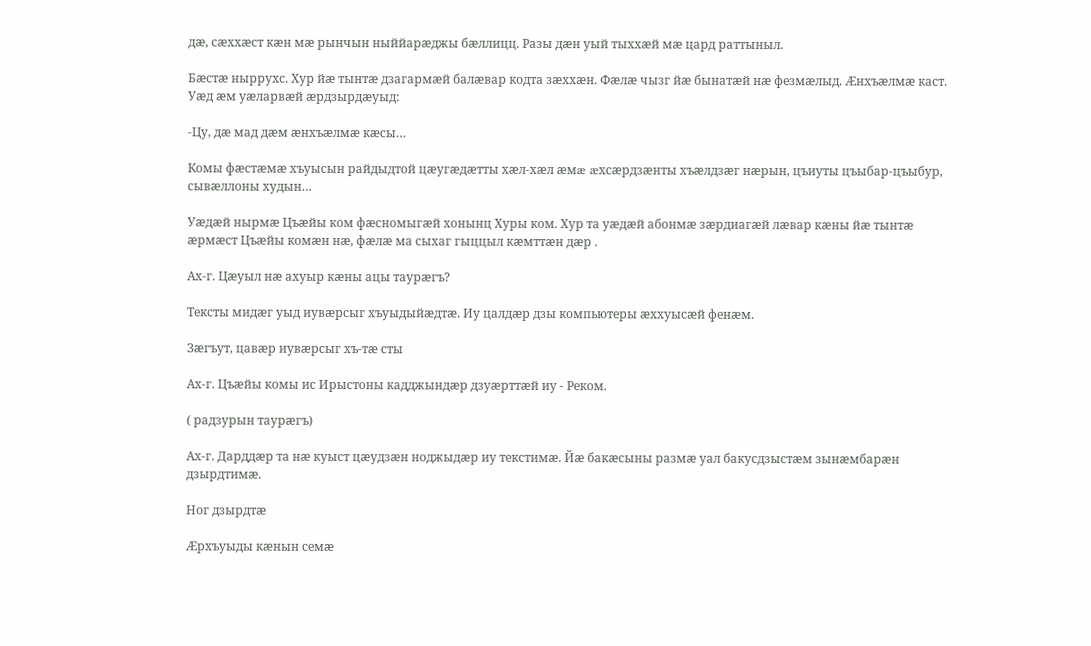дæ, сæххæст кæн мæ рынчын ныййарæджы бæллицц. Разы дæн уый тыххæй мæ цард раттыныл.

Бæстæ ныррухс. Хур йæ тынтæ дзагармæй балæвар кодта зæххæн. Фæлæ чызг йæ бынатæй нæ фезмæлыд. Æнхъæлмæ каст. Уæд æм уæларвæй æрдзырдæуыд:

-Цу, дæ мад дæм æнхъæлмæ кæсы…

Комы фæстæмæ хъуысын райдыдтой цæугæдæтты хæл-хæл æмæ æхсæрдзæнты хъæлдзæг нæрын, цъиуты цъыбар-цъыбур, сывæллоны худын…

Уæдæй нырмæ Цъæйы ком фæсномыгæй хонынц Хуры ком. Хур та уæдæй абонмæ зæрдиагæй лæвар кæны йæ тынтæ æрмæст Цъæйы комæн нæ, фæлæ ма сыхаг гыццыл кæмттæн дæр .

Ах-г. Цæуыл нæ ахуыр кæны ацы таурæгъ?

Тексты мидæг уыд иувæрсыг хъуыдыйæдтæ. Иу цалдæр дзы компьютеры æххуысæй фенæм.

Зæгъут, цавæр иувæрсыг хъ-тæ сты

Ах-г. Цъæйы комы ис Ирыстоны кадджындæр дзуæрттæй иу - Реком.

( радзурын таурæгъ)

Ах-г. Дарддæр та нæ куыст цæудзæн ноджыдæр иу текстимæ. Йæ бакæсыны размæ уал бакусдзыстæм зынæмбарæн дзырдтимæ.

Ног дзырдтæ

Æрхъуыды кæнын семæ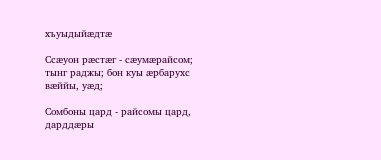хъуыдыйæдтæ

Ссæуон рæстæг - сæумæрайсом; тынг раджы; бон куы æрбарухс вæййы, уæд;

Сомбоны цард - райсомы цард, дарддæры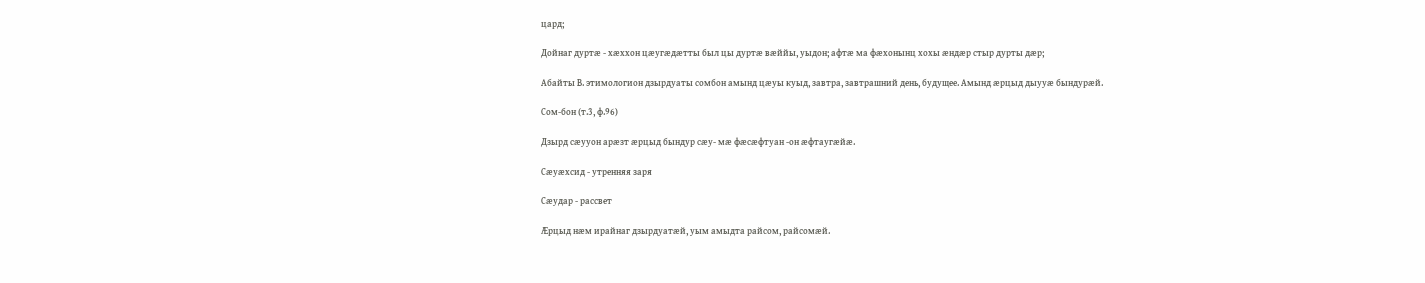цард;

Дойнаг дуртæ - хæххон цæугæдæтты был цы дуртæ вæййы, уыдон; афтæ ма фæхонынц хохы æндæр стыр дурты дæр;

Абайты В. этимологион дзырдуаты сомбон амынд цæуы куыд, завтра, завтрашний день, будущее. Амынд æрцыд дыууæ бындурæй.

Сом-бон (т.3, ф.96)

Дзырд сæууон арæзт æрцыд бындур сæу- мæ фæсæфтуан -он æфтаугæйæ.

Сæуæхсид - утренняя заря

Сæудар - рассвет

Æрцыд нæм ирайнаг дзырдуатæй, уым амыдта райсом, райсомæй.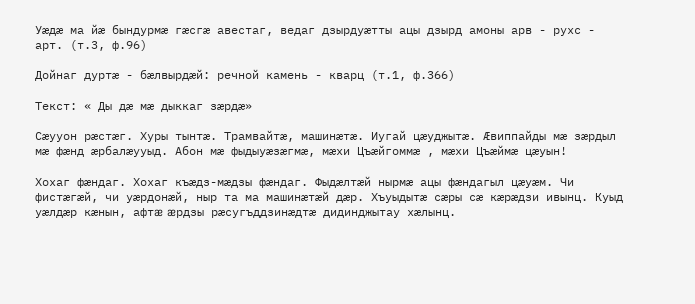Уæдæ ма йæ бындурмæ гæсгæ авестаг, ведаг дзырдуæтты ацы дзырд амоны арв - рухс - арт. (т.3, ф.96)

Дойнаг дуртæ - бæлвырдæй: речной камень - кварц (т.1, ф.366)

Текст: « Ды дæ мæ дыккаг зæрдæ»

Сæууон рæстæг. Хуры тынтæ. Трамвайтæ, машинæтæ. Иугай цæуджытæ. Æвиппайды мæ зæрдыл мæ фæнд æрбалæууыд. Абон мæ фыдыуæзæгмæ, мæхи Цъæйгоммæ , мæхи Цъæймæ цæуын!

Хохаг фæндаг. Хохаг къæдз-мæдзы фæндаг. Фыдæлтæй нырмæ ацы фæндагыл цæуæм. Чи фистæгæй, чи уæрдонæй, ныр та ма машинæтæй дæр. Хъуыдытæ сæры сæ кæрæдзи ивынц. Куыд уæлдæр кæнын, афтæ æрдзы рæсугъддзинæдтæ дидинджытау хæлынц.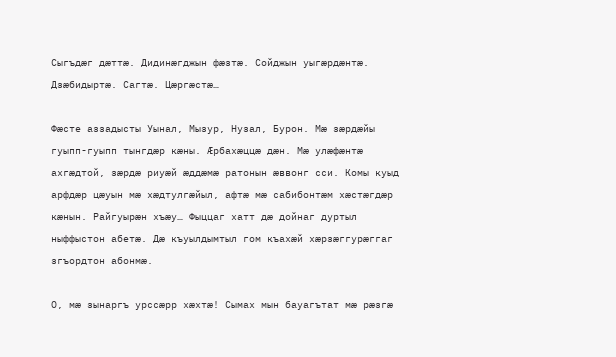Сыгъдæг дæттæ. Дидинæгджын фæзтæ. Сойджын уыгæрдæнтæ. Дзæбидыртæ. Сагтæ. Цæргæстæ…

Фæсте аззадысты Уынал, Мызур, Нузал, Бурон. Мæ зæрдæйы гуыпп-гуыпп тынгдæр кæны. Æрбахæццæ дæн. Мæ улæфæнтæ ахгæдтой, зæрдæ риуæй æддæмæ ратонын æввонг сси. Комы куыд арфдæр цæуын мæ хæдтулгæйыл, афтæ мæ сабибонтæм хæстæгдæр кæнын. Райгуырæн хъæу… Фыццаг хатт дæ дойнаг дуртыл ныффыстон абетæ. Дæ къуылдымтыл гом къахæй хæрзæггурæггаг згъордтон абонмæ.

О, мæ зынаргъ урссæрр хæхтæ! Сымах мын бауагътат мæ рæзгæ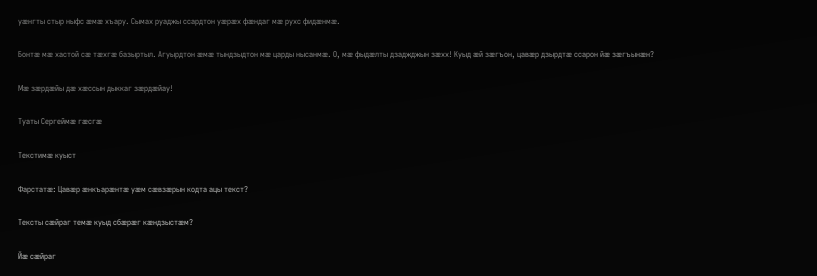уæнгты стыр ныфс æмæ хъару. Сымах руаджы ссардтон уæрæх фæндаг мæ рухс фидæнмæ.

Бонтæ мæ хастой сæ тæхгæ базыртыл. Агуырдтон æмæ тындзыдтон мæ царды нысанмæ. О, мæ фыдæлты дзаджджын зæхх! Куыд æй зæгъон, цавæр дзырдтæ ссарон йæ зæгъынæн?

Мæ зæрдæйы дæ хæссын дыккаг зæрдæйау!

Туаты Сергеймæ гæсгæ

Текстимæ куыст

Фарстатæ: Цавæр æнкъарæнтæ уæм сæвзæрын кодта ацы текст?

Тексты сæйраг темæ куыд сбæрæг кæндзыстæм?

Йæ сæйраг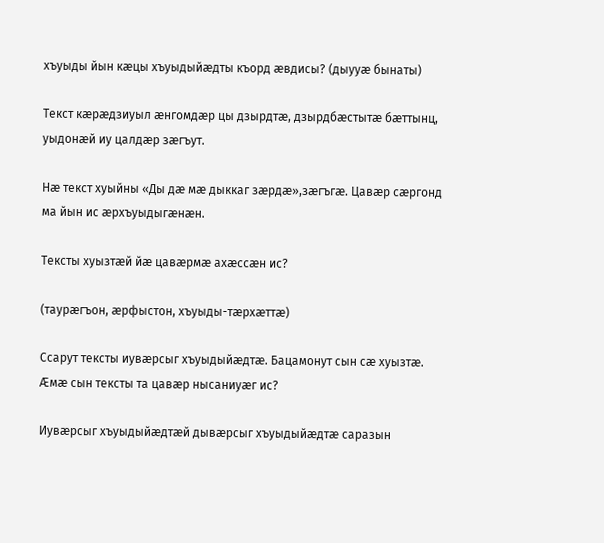хъуыды йын кæцы хъуыдыйæдты къорд æвдисы? (дыууæ бынаты)

Текст кæрæдзиуыл æнгомдæр цы дзырдтæ, дзырдбæстытæ бæттынц, уыдонæй иу цалдæр зæгъут.

Нæ текст хуыйны «Ды дæ мæ дыккаг зæрдæ»,зæгъгæ. Цавæр сæргонд ма йын ис æрхъуыдыгæнæн.

Тексты хуызтæй йæ цавæрмæ ахæссæн ис?

(таурæгъон, æрфыстон, хъуыды-тæрхæттæ)

Ссарут тексты иувæрсыг хъуыдыйæдтæ. Бацамонут сын сæ хуызтæ. Æмæ сын тексты та цавæр нысаниуæг ис?

Иувæрсыг хъуыдыйæдтæй дывæрсыг хъуыдыйæдтæ саразын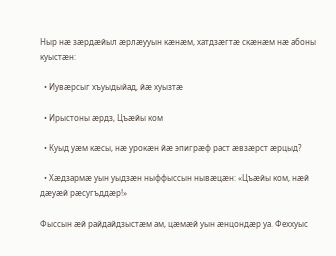Ныр нæ зæрдæйыл æрлæууын кæнæм, хатдзæгтæ скæнæм нæ абоны куыстæн:

  • Иувæрсыг хъуыдыйад, йæ хуызтæ

  • Ирыстоны æрдз, Цъæйы ком

  • Куыд уæм кæсы, нæ урокæн йæ эпигрæф раст æвзæрст æрцыд?

  • Хæдзармæ уын уыдзæн ныффыссын нывæцæн: «Цъæйы ком, нæй дæуæй рæсугъддæр!»

Фыссын æй райдайдзыстæм ам, цæмæй уын æнцондæр уа. Феххуыс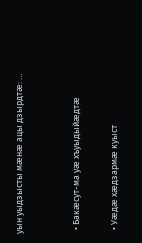уын уыдзысты мæнæ ацы дзырдтæ: …


  • Бакæсут-ма уæ хъуыдыйæдтæ

  • Уæдæ хæдзармæ куыст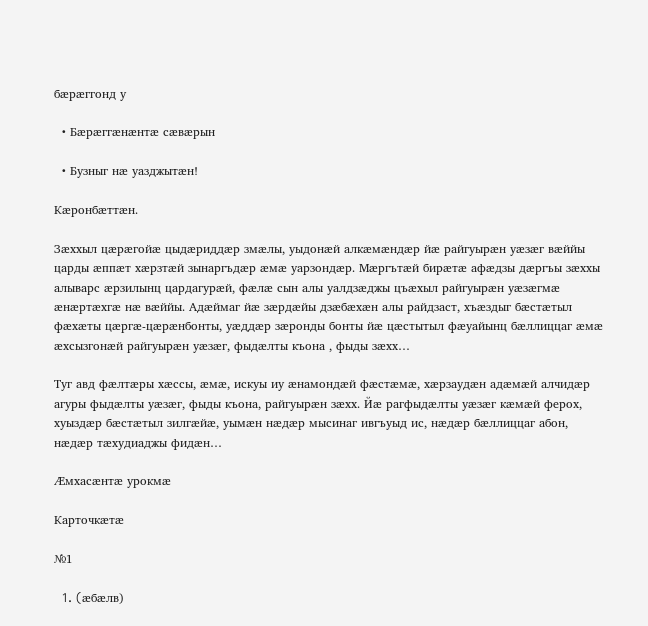бæрæггонд у

  • Бæрæггæнæнтæ сæвæрын

  • Бузныг нæ уазджытæн!

Кæронбæттæн.

Зæххыл цæрæгойæ цыдæриддæр змæлы, уыдонæй алкæмæндæр йæ райгуырæн уæзæг вæййы царды æппæт хæрзтæй зынаргъдæр æмæ уарзондæр. Мæргътæй бирæтæ афæдзы дæргъы зæххы алыварс æрзилынц цардагурæй, фæлæ сын алы уалдзæджы цъæхыл райгуырæн уæзæгмæ æнæртæхгæ нæ вæййы. Адæймаг йæ зæрдæйы дзæбæхæн алы райдзаст, хъæздыг бæстæтыл фæхæты цæргæ-цæрæнбонты, уæддæр зæронды бонты йæ цæстытыл фæуайынц бæллиццаг æмæ æхсызгонæй райгуырæн уæзæг, фыдæлты къона , фыды зæхх…

Туг авд фæлтæры хæссы, æмæ, искуы иу æнамондæй фæстæмæ, хæрзаудæн адæмæй алчидæр агуры фыдæлты уæзæг, фыды къона, райгуырæн зæхх. Йæ рагфыдæлты уæзæг кæмæй ферох, хуыздæр бæстæтыл зилгæйæ, уымæн нæдæр мысинаг ивгъуыд ис, нæдæр бæллиццаг абон, нæдæр тæхудиаджы фидæн…

Æмхасæнтæ урокмæ

Карточкæтæ

№1

  1. (æбæлв)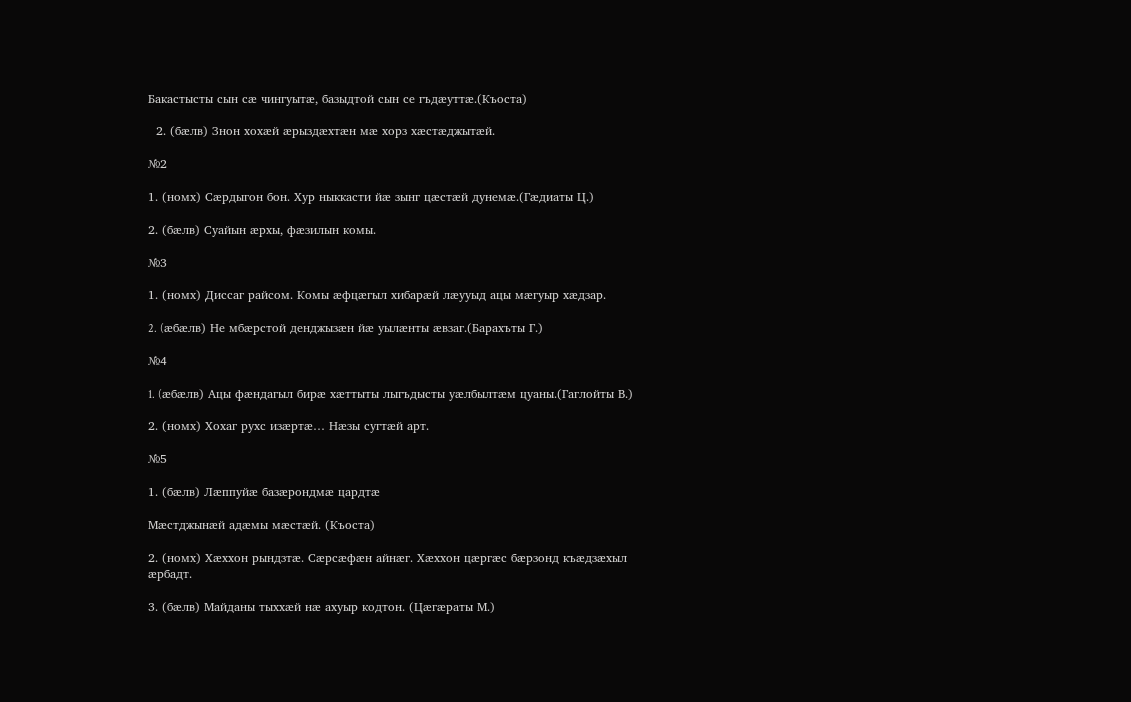Бакастысты сын сæ чингуытæ, базыдтой сын се гъдæуттæ.(Къоста)

  2. (бæлв) Знон хохæй æрыздæхтæн мæ хорз хæстæджытæй.

№2

1. (номх) Сæрдыгон бон. Хур ныккасти йæ зынг цæстæй дунемæ.(Гæдиаты Ц.)

2. (бæлв) Суайын æрхы, фæзилын комы.

№3

1. (номх) Диссаг райсом. Комы æфцæгыл хибарæй лæууыд ацы мæгуыр хæдзар.

2. (æбæлв) Не мбæрстой денджызæн йæ уылæнты æвзаг.(Барахъты Г.)

№4

1. (æбæлв) Ацы фæндагыл бирæ хæттыты лыгъдысты уæлбылтæм цуаны.(Гаглойты В.)

2. (номх) Хохаг рухс изæртæ… Нæзы сугтæй арт.

№5

1. (бæлв) Лæппуйæ базæрондмæ цардтæ

Мæстджынæй адæмы мæстæй. (Къоста)

2. (номх) Хæххон рындзтæ. Сæрсæфæн айнæг. Хæххон цæргæс бæрзонд къæдзæхыл æрбадт.

3. (бæлв) Майданы тыххæй нæ ахуыр кодтон. (Цæгæраты М.)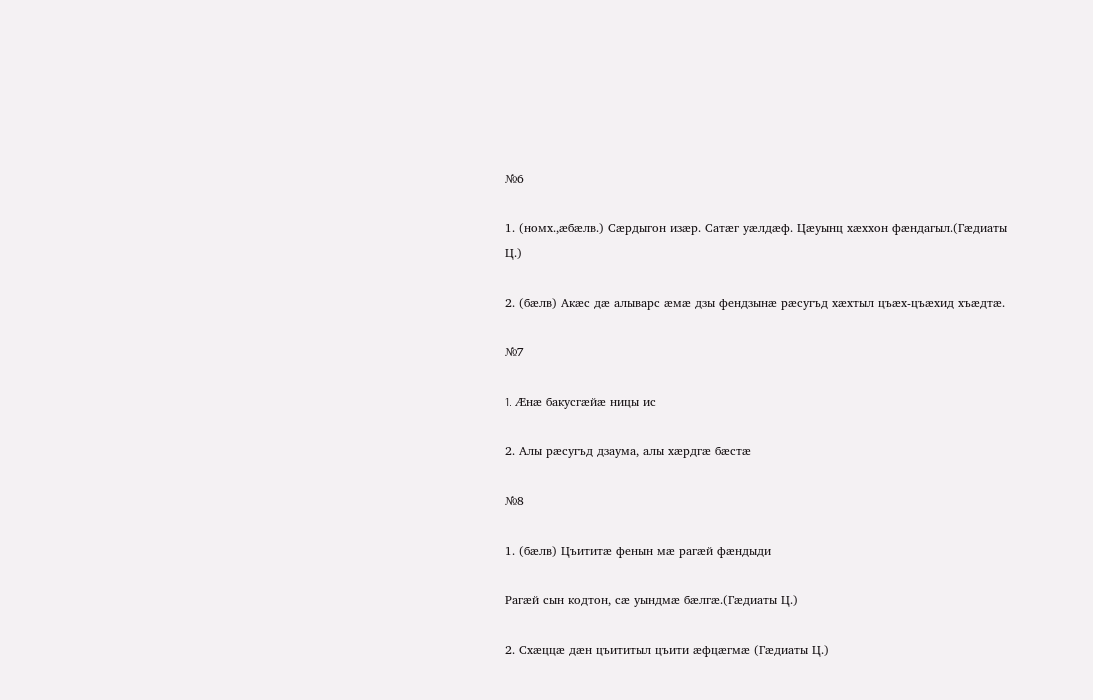№6

1. (номх.,æбæлв.) Сæрдыгон изæр. Сатæг уæлдæф. Цæуынц хæххон фæндагыл.(Гæдиаты Ц.)

2. (бæлв) Акæс дæ алыварс æмæ дзы фендзынæ рæсугъд хæхтыл цъæх-цъæхид хъæдтæ.

№7

1. Æнæ бакусгæйæ ницы ис

2. Алы рæсугъд дзаума, алы хæрдгæ бæстæ

№8

1. (бæлв) Цъититæ фенын мæ рагæй фæндыди

Рагæй сын кодтон, сæ уындмæ бæлгæ.(Гæдиаты Ц.)

2. Схæццæ дæн цъититыл цъити æфцæгмæ (Гæдиаты Ц.)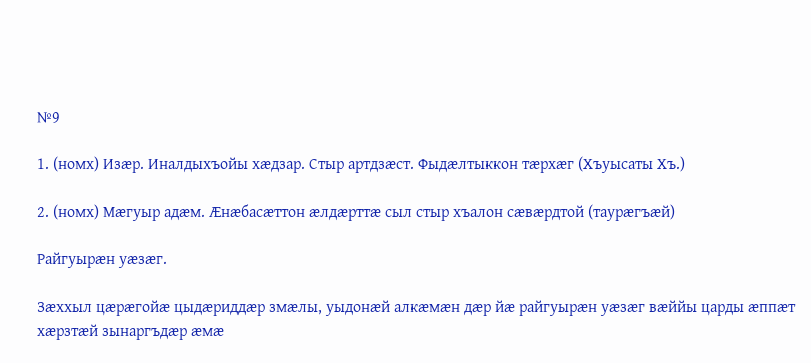№9

1. (номх) Изæр. Иналдыхъойы хæдзар. Стыр артдзæст. Фыдæлтыккон тæрхæг (Хъуысаты Хъ.)

2. (номх) Мæгуыр адæм. Æнæбасæттон æлдæрттæ сыл стыр хъалон сæвæрдтой (таурæгъæй)

Райгуырæн уæзæг.

Зæххыл цæрæгойæ цыдæриддæр змæлы, уыдонæй алкæмæн дæр йæ райгуырæн уæзæг вæййы царды æппæт хæрзтæй зынаргъдæр æмæ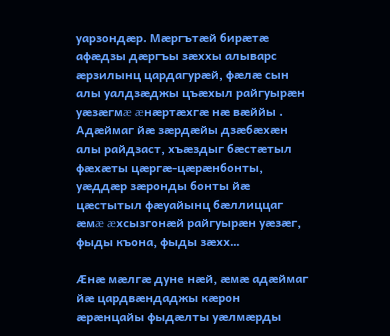уарзондæр. Мæргътæй бирæтæ афæдзы дæргъы зæххы алыварс æрзилынц цардагурæй, фæлæ сын алы уалдзæджы цъæхыл райгуырæн уæзæгмæ æнæртæхгæ нæ вæййы . Адæймаг йæ зæрдæйы дзæбæхæн алы райдзаст, хъæздыг бæстæтыл фæхæты цæргæ-цæрæнбонты, уæддæр зæронды бонты йæ цæстытыл фæуайынц бæллиццаг æмæ æхсызгонæй райгуырæн уæзæг, фыды къона, фыды зæхх…

Æнæ мæлгæ дуне нæй, æмæ адæймаг йæ цардвæндаджы кæрон æрæнцайы фыдæлты уæлмæрды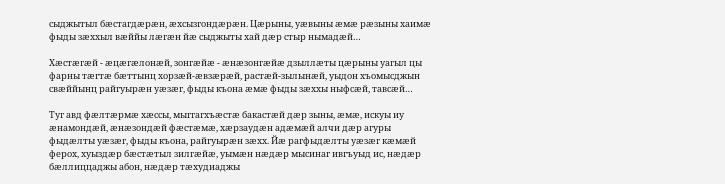сыджытыл бæстагдæрæн, æхсызгондæрæн. Цæрыны, уæвыны æмæ рæзыны хаимæ фыды зæххыл вæййы лæгæн йæ сыджыты хай дæр стыр нымадæй…

Хæстæгæй - æцæгæлонæй, зонгæйæ - æнæзонгæйæ дзыллæты цæрыны уагыл цы фарны тæгтæ бæттынц хорзæй-æвзæрæй, растæй-зылынæй, уыдон хъомысджын свæййынц райгуырæн уæзæг, фыды къона æмæ фыды зæххы ныфсæй, тавсæй…

Туг авд фæлтæрмæ хæссы, мыггагхъæстæ бакастæй дæр зыны, æмæ, искуы иу æнамондæй, æнæзондæй фæстæмæ, хæрзаудæн адæмæй алчи дæр агуры фыдæлты уæзæг, фыды къона, райгуырæн зæхх. Йæ рагфыдæлты уæзæг кæмæй ферох, хуыздæр бæстæтыл зилгæйæ, уымæн нæдæр мысинаг ивгъуыд ис, нæдæр бæллиццаджы абон, нæдæр тæхудиаджы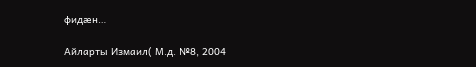фидæн…

Айларты Измаил( М.д. №8, 2004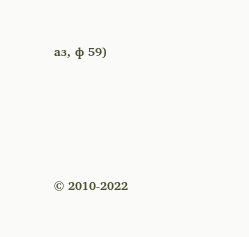аз, ф 59)





© 2010-2022